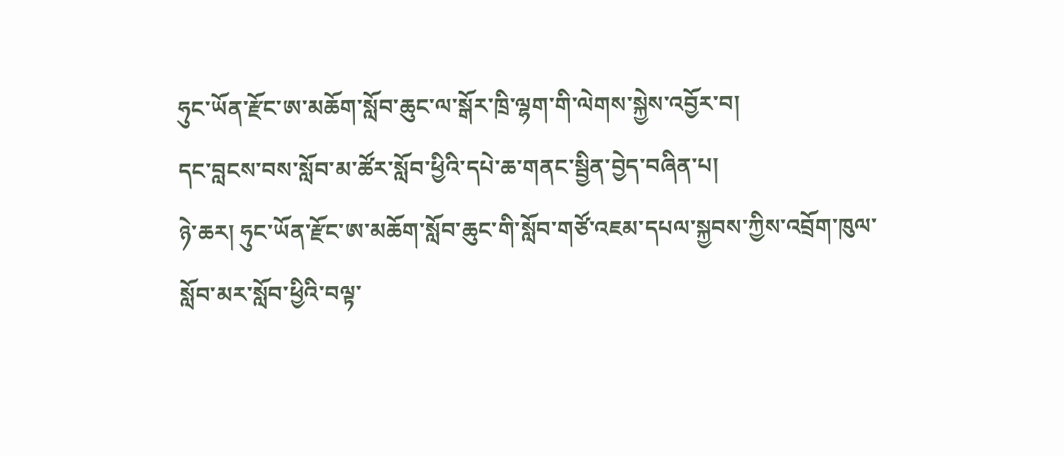ཧུང་ཡོན་རྫོང་ཨ་མཆོག་སློབ་ཆུང་ལ་སྒོར་ཁྲི་ལྷག་གི་ལེགས་སྐྱེས་འབྱོར་བ།
དང་བླངས་བས་སློབ་མ་ཚོར་སློབ་ཕྱིའི་དཔེ་ཆ་གནང་སྦྱིན་བྱེད་བཞིན་པ།
ཉེ་ཆར། ཧུང་ཡོན་རྫོང་ཨ་མཆོག་སློབ་ཆུང་གི་སློབ་གཙོ་འཇམ་དཔལ་སྐྱབས་ཀྱིས་འབྲོག་ཁུལ་སློབ་མར་སློབ་ཕྱིའི་བལྟ་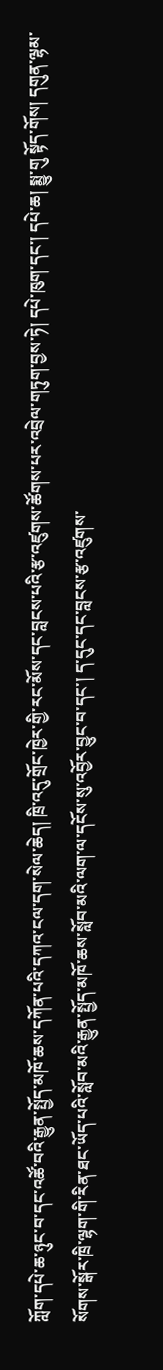ཀློག་དཔེ་ཆ་ཉུང་བ་དང་འཚོ་བའི་རྒྱུན་སྤྱོད་མཁོ་ཆས་དཀོན་པའི་དཀའ་ངལ་དག་སེལ་ཆེད། ཁྲི་འདུ་གྲོང་ཁྱེར་གྱི་རང་མོས་དང་བླངས་པའི་རྩ་འཛུགས་ཚོགས་པར་འབྲེལ་གཏུག་བྱས་ཏེ། དཔེ་ཁུག་དང་། དཔེ་ཆ། སྨྱུ་གུ སྟོད་གོས། དགུན་ལྷམ་སོགས་སྒོར་ཁྲི་ལྷག་གི་རིན་ཐང་ཡོད་པའི་སློབ་མའི་རྒྱུན་སྤྱོད་མཁོ་ཆས་སློབ་མའི་ལག་ལ་དངོས་སུ་འབྱོར་བྱུང་བ་དང་། ད་དུང་དང་བླངས་རྩ་འཛུགས་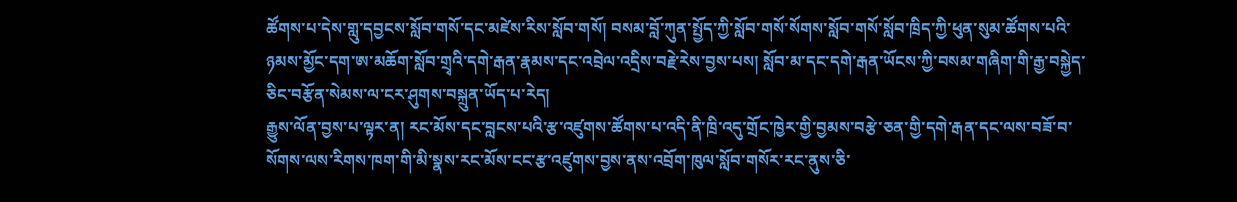ཚོགས་པ་དེས་གླུ་དབྱངས་སློབ་གསོ་དང་མཛེས་རིས་སློབ་གསོ། བསམ་བློ་ཀུན་སྤྱོད་ཀྱི་སློབ་གསོ་སོགས་སློབ་གསོ་སློབ་ཁྲིད་ཀྱི་ཕུན་སུམ་ཚོགས་པའི་ཉམས་མྱོང་དག་ཨ་མཆོག་སློབ་གྲྭའི་དགེ་རྒན་རྣམས་དང་འབྲེལ་འདྲིས་བརྗེ་རེས་བྱས་པས། སློབ་མ་དང་དགེ་རྒན་ཡོངས་ཀྱི་བསམ་གཞིག་གི་རྒྱ་བསྐྱེད་ཅིང་བརྩོན་སེམས་ལ་ངར་ཤུགས་བསྐྲུན་ཡོད་པ་རེད།
རྒྱུས་ལོན་བྱས་པ་ལྟར་ན། རང་མོས་དང་བླངས་པའི་རྩ་འཛུགས་ཚོགས་པ་འདི་ནི་ཁྲི་འདུ་གྲོང་ཁྱེར་གྱི་བྱམས་བརྩེ་ཅན་གྱི་དགེ་རྒན་དང་ལས་བཟོ་བ་སོགས་ལས་རིགས་ཁག་གི་མི་སྣས་རང་མོས་ངང་རྩ་འཛུགས་བྱས་ནས་འབྲོག་ཁུལ་སློབ་གསོར་རང་ནུས་ཅི་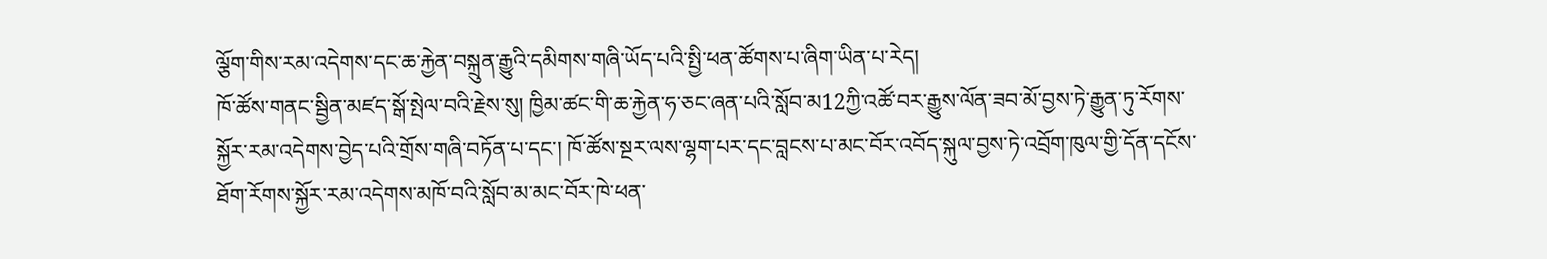ལྕོག་གིས་རམ་འདེགས་དང་ཆ་རྐྱེན་བསྐྲུན་རྒྱུའི་དམིགས་གཞི་ཡོད་པའི་སྤྱི་ཕན་ཚོགས་པ་ཞིག་ཡིན་པ་རེད།
ཁོ་ཚོས་གནང་སྦྱིན་མཛད་སྒོ་སྤེལ་བའི་རྗེས་སུ། ཁྱིམ་ཚང་གི་ཆ་རྐྱེན་ཧ་ཅང་ཞན་པའི་སློབ་མ12ཀྱི་འཚོ་བར་རྒྱུས་ལོན་ཟབ་མོ་བྱས་ཏེ་རྒྱུན་ཏུ་རོགས་སྐྱོར་རམ་འདེགས་བྱེད་པའི་གྲོས་གཞི་བཏོན་པ་དང་། ཁོ་ཚོས་སྔར་ལས་ལྷག་པར་དང་བླངས་པ་མང་བོར་འབོད་སྐུལ་བྱས་ཏེ་འབྲོག་ཁུལ་གྱི་དོན་དངོས་ཐོག་རོགས་སྐྱོར་རམ་འདེགས་མཁོ་བའི་སློབ་མ་མང་བོར་ཁེ་ཕན་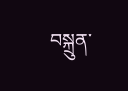བསྐྲུན་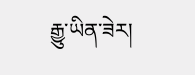རྒྱུ་ཡིན་ཟེར།